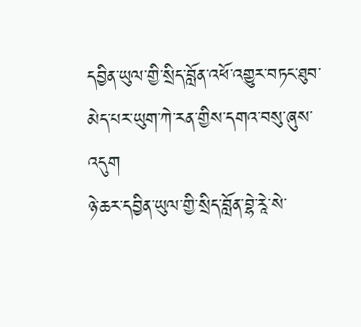དབྱིན་ཡུལ་གྱི་སྲིད་བློན་འཕོ་འགྱུར་བཏང་ཐུབ་མེད་པར་ཡུག་ཀེ་རན་གྱིས་དགའ་བསུ་ཞུས་འདུག
ཉེ་ཆར་དབྱིན་ཡུལ་གྱི་སྲིད་བློན་བྷེ་རཱེ་སེ་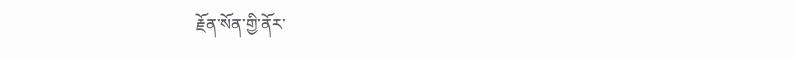རྗོན་སོན་གྱི་ནོར་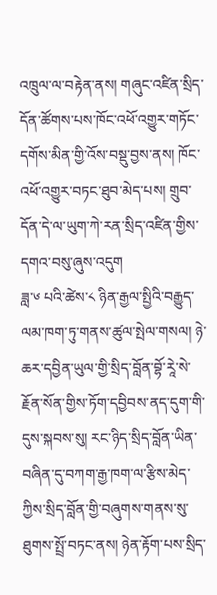འཁྲུལ་ལ་བརྟེན་ནས། གཞུང་འཛིན་སྲིད་དོན་ཚོགས་པས་ཁོང་འཕོ་འགྱུར་གཏོང་དགོས་མིན་གྱི་འོས་བསྡུ་བྱས་ནས། ཁོང་འཕོ་འགྱུར་བཏང་ཐུབ་མེད་པས། གྲུབ་དོན་དེ་ལ་ཡུག་ཀེ་རན་སྲིད་འཛིན་གྱིས་དགའ་བསུ་ཞུས་འདུག
ཟླ་༦ པའི་ཚེས་༨ ཉིན་རྒྱལ་སྤྱིའི་བརྒྱུད་ལམ་ཁག་ཏུ་གནས་ཚུལ་སྤེལ་གསལ། ཉེ་ཆར་དབྱིན་ཡུལ་གྱི་སྲིད་བློན་བྷོ་རཱེ་སེ་རྗོན་སོན་གྱིས་ཏོག་དབྱིབས་ནད་དུག་གི་དུས་སྐབས་སུ། རང་ཉིད་སྲིད་བློན་ཡིན་བཞིན་དུ་བཀག་རྒྱ་ཁག་ལ་རྩིས་མེད་ཀྱིས་སྲིད་བློན་གྱི་བཞུགས་གནས་སུ་ཐུགས་སྤྲོ་བཏང་ནས། ཉེན་རྟོག་པས་སྲིད་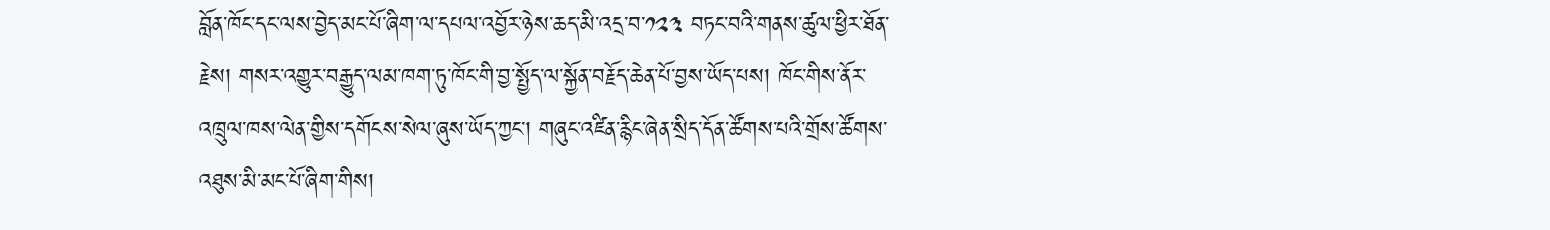བློན་ཁོང་དང་ལས་བྱེད་མང་པོ་ཞིག་ལ་དཔལ་འབྱོར་ཉེས་ཆད་མི་འདྲ་བ་༡༢༣ བཏང་བའི་གནས་ཚུལ་ཕྱིར་ཐོན་རྗེས། གསར་འགྱུར་བརྒྱུད་ལམ་ཁག་ཏུ་ཁོང་གི་བྱ་སྤྱོད་ལ་སྐྱོན་བརྗོད་ཆེན་པོ་བྱས་ཡོད་པས། ཁོང་གིས་ནོར་འཁྲུལ་ཁས་ལེན་གྱིས་དགོངས་སེལ་ཞུས་ཡོད་ཀྱང་། གཞུང་འཛིན་རྙིང་ཞེན་སྲིད་དོན་ཚོགས་པའི་གྲོས་ཚོགས་འཐུས་མི་མང་པོ་ཞིག་གིས།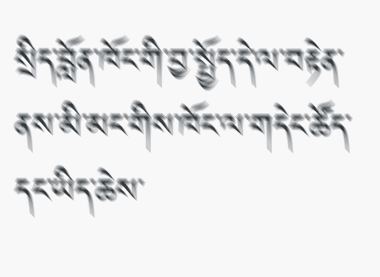སྲིད་བློན་ཁོང་གི་བྱ་སྤྱོད་དེ་ལ་བརྟེན་ནས་མི་མང་གིས་ཁོང་ལ་གདེང་ཚོད་དང་ཡིད་ཆེས་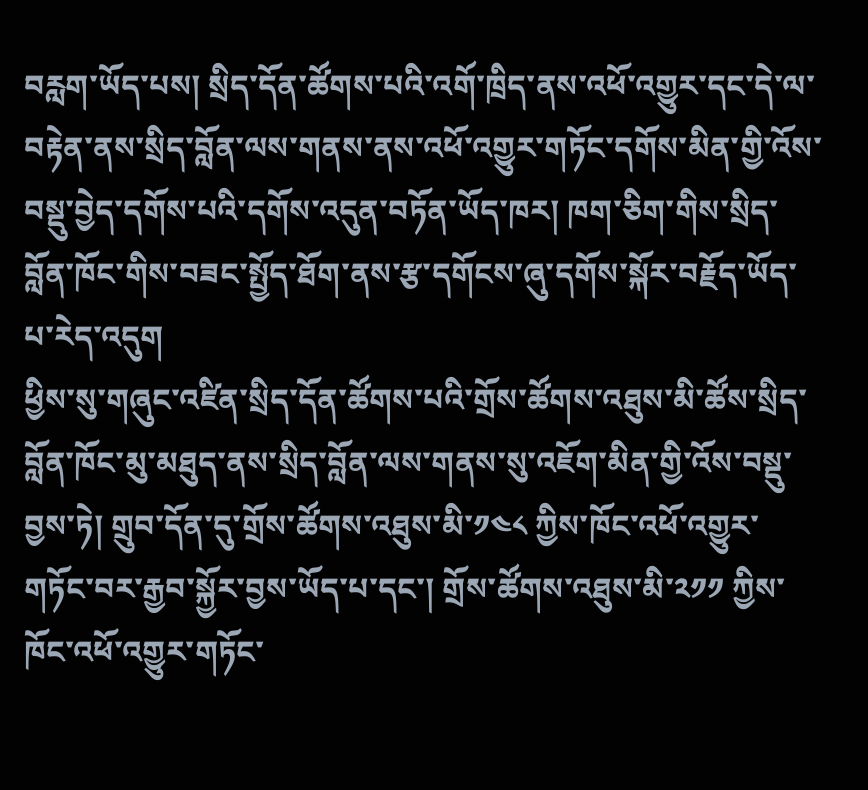བརླག་ཡོད་པས། སྲིད་དོན་ཚོགས་པའི་འགོ་ཁྲིད་ནས་འཕོ་འགྱུར་དང་དེ་ལ་བརྟེན་ནས་སྲིད་བློན་ལས་གནས་ནས་འཕོ་འགྱུར་གཏོང་དགོས་མིན་གྱི་འོས་བསྡུ་བྱེད་དགོས་པའི་དགོས་འདུན་བཏོན་ཡོད་ཁར། ཁག་ཅིག་གིས་སྲིད་བློན་ཁོང་གིས་བཟང་སྤྱོད་ཐོག་ནས་རྩ་དགོངས་ཞུ་དགོས་སྐོར་བརྗོད་ཡོད་པ་རེད་འདུག
ཕྱིས་སུ་གཞུང་འཛིན་སྲིད་དོན་ཚོགས་པའི་གྲོས་ཚོགས་འཐུས་མི་ཚོས་སྲིད་བློན་ཁོང་མུ་མཐུད་ནས་སྲིད་བློན་ལས་གནས་སུ་འཇོག་མིན་གྱི་འོས་བསྡུ་བྱས་ཏེ། གྲུབ་དོན་དུ་གྲོས་ཚོགས་འཐུས་མི་༡༤༨ ཀྱིས་ཁོང་འཕོ་འགྱུར་གཏོང་བར་རྒྱབ་སྐྱོར་བྱས་ཡོད་པ་དང་། གྲོས་ཚོགས་འཐུས་མི་༢༡༡ ཀྱིས་ཁོང་འཕོ་འགྱུར་གཏོང་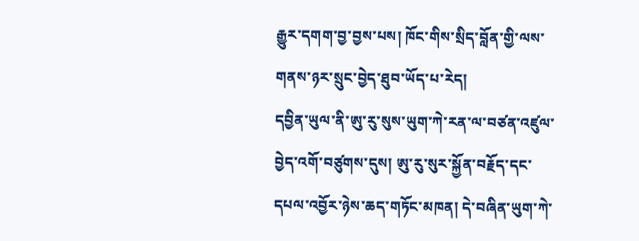རྒྱུར་དགག་བྱ་བྱས་པས། ཁོང་གིས་སྲིད་བློན་གྱི་ལས་གནས་ཉར་སྲུང་བྱེད་ཐུབ་ཡོད་པ་རེད།
དབྱིན་ཡུལ་ནི་ཨུ་རུ་སུས་ཡུག་ཀེ་རན་ལ་བཙན་འཛུལ་བྱེད་འགོ་བཙུགས་དུས། ཨུ་རུ་སུར་སྐྱོན་བརྗོད་དང་དཔལ་འབྱོར་ཉེས་ཆད་གཏོང་མཁན། དེ་བཞིན་ཡུག་ཀེ་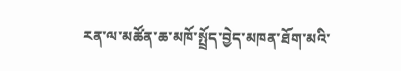རན་ལ་མཚོན་ཆ་མཁོ་སྤྲོད་བྱེད་མཁན་ཐོག་མའི་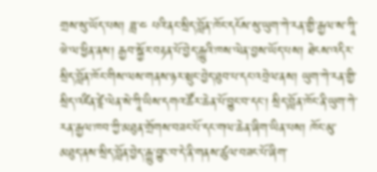གྲས་སུ་ཡོད་པས། ཟླ་༤ པའི་ནང་སྲིད་བློན་ཁོང་དངོས་སུ་ཡུག་ཀེ་རན་གྱི་རྒྱལ་ས་ཀཱི་ཝེ་ལ་ཕྱིན་ནས། རྒྱབ་སྐྱོར་བརྟན་པོ་བྱེད་རྒྱུའི་ཁས་ལེན་བྱས་ཡོད་པས། ཐེངས་འདིར་སྲིད་བློན་ཁོང་གིས་ལས་གནས་ཉར་སྲུང་བྱེད་ཐུབ་པ་དང་འབྲེལ་ནས། ཡུག་ཀེ་རན་གྱི་སྲིད་འཛིན་ཛཱེ་ལེན་སེ་ཀཱི་ཡིས་དགའ་ཚོར་ཆེན་པོ་བྱུང་བ་དང་། སྲིད་བློན་ཁོང་ནི་ཡུག་ཀེ་རན་རྒྱལ་ཁབ་ཀྱི་མཐུན་གྲོགས་བཟང་པོ་དང་གལ་ཆེན་ཞིག་ཡིན་པས། ཁོང་མུ་མཐུད་ནས་སྲིད་བློན་བྱེད་རྒྱུ་བྱུང་བ་དེ་ནི་གནས་ཚུལ་བཟང་པོ་ཞིག་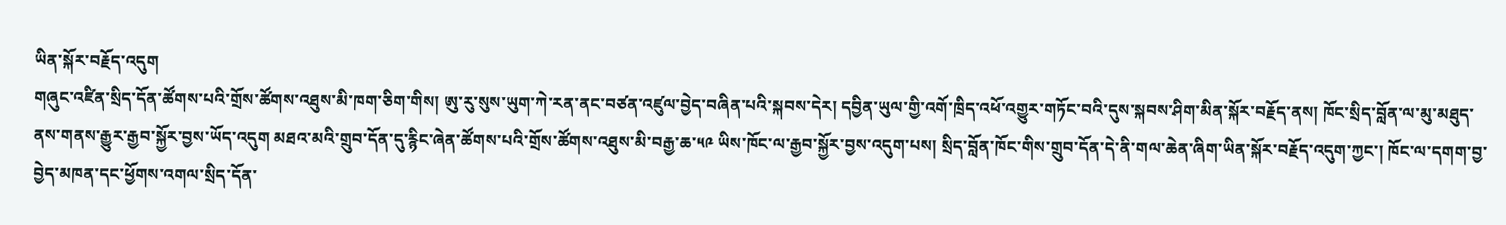ཡིན་སྐོར་བརྗོད་འདུག
གཞུང་འཛིན་སྲིད་དོན་ཚོགས་པའི་གྲོས་ཚོགས་འཐུས་མི་ཁག་ཅིག་གིས། ཨུ་རུ་སུས་ཡུག་ཀེ་རན་ནང་བཙན་འཛུལ་བྱེད་བཞིན་པའི་སྐབས་དེར། དབྱིན་ཡུལ་གྱི་འགོ་ཁྲིད་འཕོ་འགྱུར་གཏོང་བའི་དུས་སྐབས་ཤིག་མིན་སྐོར་བརྗོད་ནས། ཁོང་སྲིད་བློན་ལ་མུ་མཐུད་ནས་གནས་རྒྱུར་རྒྱབ་སྐྱོར་བྱས་ཡོད་འདུག མཐའ་མའི་གྲུབ་དོན་དུ་རྙིང་ཞེན་ཚོགས་པའི་གྲོས་ཚོགས་འཐུས་མི་བརྒྱ་ཆ་༥༩ ཡིས་ཁོང་ལ་རྒྱབ་སྐྱོར་བྱས་འདུག་པས། སྲིད་བློན་ཁོང་གིས་གྲུབ་དོན་དེ་ནི་གལ་ཆེན་ཞིག་ཡིན་སྐོར་བརྗོད་འདུག་ཀྱང་། ཁོང་ལ་དགག་བྱ་བྱེད་མཁན་དང་ཕྱོགས་འགལ་སྲིད་དོན་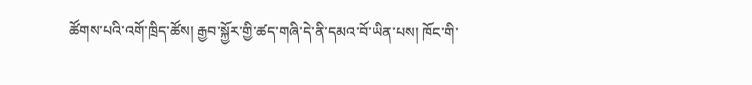ཚོགས་པའི་འགོ་ཁྲིད་ཚོས། རྒྱབ་སྐྱོར་གྱི་ཚད་གཞི་དེ་ནི་དམའ་བོ་ཡིན་པས། ཁོང་གི་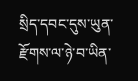སྲིད་དབང་དུས་ཡུན་རྫོགས་ལ་ཉེ་བ་ཡིན་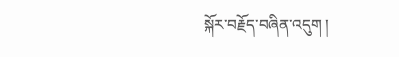སྐོར་བརྗོད་བཞིན་འདུག །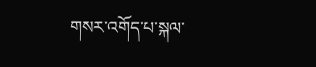གསར་འགོད་པ་སྐལ་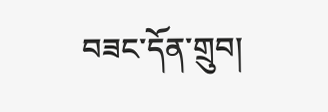བཟང་དོན་གྲུབ།